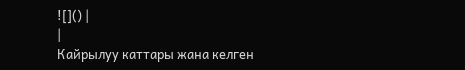![]() |
|
Кайрылуу каттары жана келген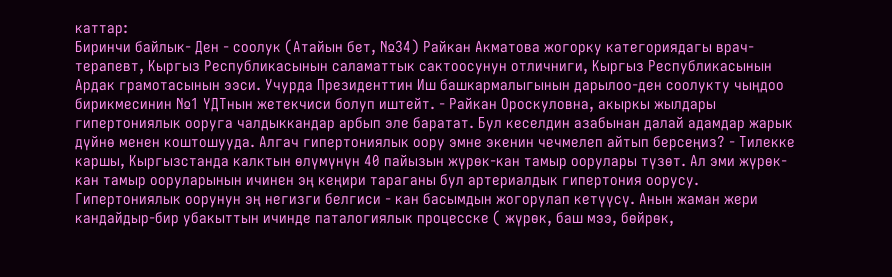каттар:
Биринчи байлык- Ден - соолук (Атайын бет, №34) Райкан Акматова жогорку категориядагы врач-терапевт, Кыргыз Республикасынын саламаттык сактоосунун отличниги, Кыргыз Республикасынын Ардак грамотасынын ээси. Учурда Президенттин Иш башкармалыгынын дарылоо-ден соолукту чыңдоо бирикмесинин №1 ҮДТнын жетекчиси болуп иштейт. - Райкан Ороскуловна, акыркы жылдары гипертониялык ооруга чалдыккандар арбып эле баратат. Бул кеселдин азабынан далай адамдар жарык дүйнө менен коштошууда. Алгач гипертониялык оору эмне экенин чечмелеп айтып берсеңиз? - Тилекке каршы, Кыргызстанда калктын өлүмүнүн 40 пайызын жүрөк-кан тамыр оорулары түзөт. Ал эми жүрөк-кан тамыр ооруларынын ичинен эң кеңири тараганы бул артериалдык гипертония оорусу. Гипертониялык оорунун эң негизги белгиси - кан басымдын жогорулап кетүүсү. Анын жаман жери кандайдыр-бир убакыттын ичинде паталогиялык процесске ( жүрөк, баш мээ, бөйрөк,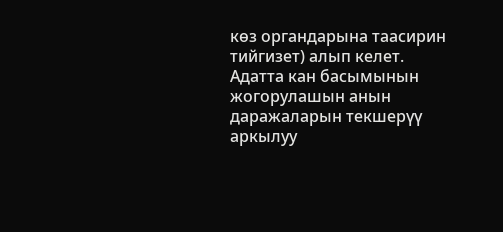көз органдарына таасирин тийгизет) алып келет. Адатта кан басымынын жогорулашын анын даражаларын текшерүү аркылуу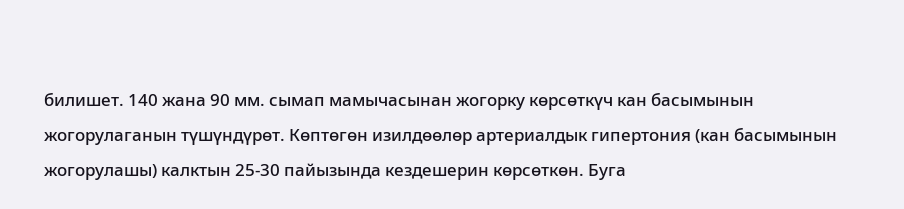билишет. 140 жана 90 мм. сымап мамычасынан жогорку көрсөткүч кан басымынын жогорулаганын түшүндүрөт. Көптөгөн изилдөөлөр артериалдык гипертония (кан басымынын жогорулашы) калктын 25-30 пайызында кездешерин көрсөткөн. Буга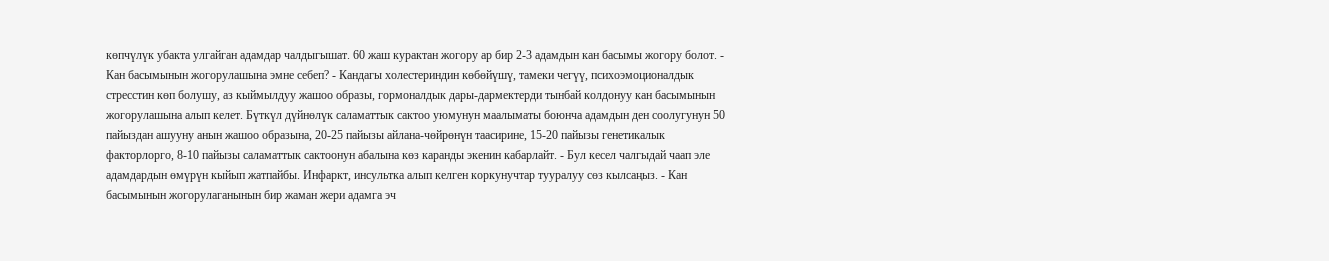көпчүлүк убакта улгайган адамдар чалдыгышат. 60 жаш курактан жогору ар бир 2-3 адамдын кан басымы жогору болот. - Кан басымынын жогорулашына эмне себеп? - Кандагы холестериндин көбөйүшү, тамеки чегүү, психоэмоционалдык стресстин көп болушу, аз кыймылдуу жашоо образы, гормоналдык дары-дармектерди тынбай колдонуу кан басымынын жогорулашына алып келет. Бүткүл дүйнөлүк саламаттык сактоо уюмунун маалыматы боюнча адамдын ден соолугунун 50 пайыздан ашууну анын жашоо образына, 20-25 пайызы айлана-чөйрөнүн таасирине, 15-20 пайызы генетикалык факторлорго, 8-10 пайызы саламаттык сактоонун абалына көз каранды экенин кабарлайт. - Бул кесел чалгыдай чаап эле адамдардын өмүрүн кыйып жатпайбы. Инфаркт, инсультка алып келген коркунучтар тууралуу сөз кылсаңыз. - Кан басымынын жогорулаганынын бир жаман жери адамга эч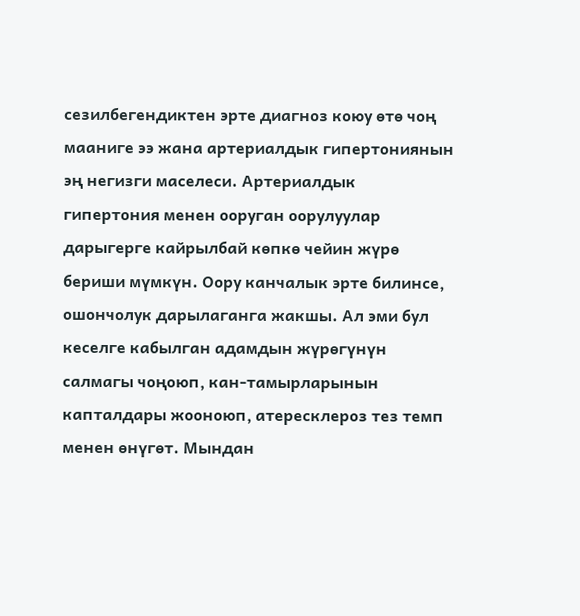сезилбегендиктен эрте диагноз коюу өтө чоң мааниге ээ жана артериалдык гипертониянын эң негизги маселеси. Артериалдык гипертония менен ооруган оорулуулар дарыгерге кайрылбай көпкө чейин жүрө бериши мүмкүн. Оору канчалык эрте билинсе, ошончолук дарылаганга жакшы. Ал эми бул кеселге кабылган адамдын жүрөгүнүн салмагы чоңоюп, кан-тамырларынын капталдары жооноюп, атересклероз тез темп менен өнүгөт. Мындан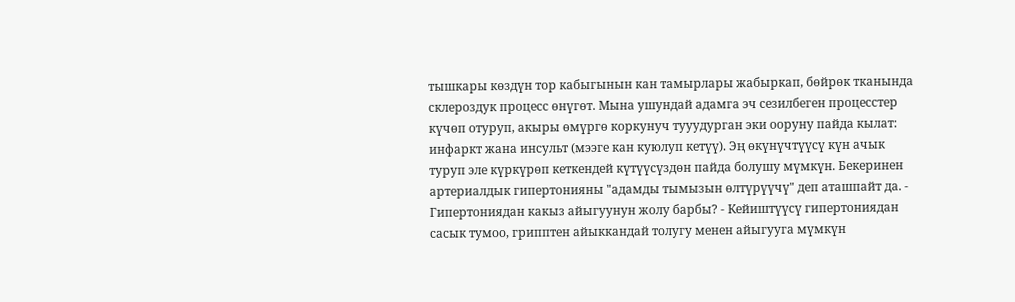тышкары көздүн тор кабыгынын кан тамырлары жабыркап, бөйрөк тканында склероздук процесс өнүгөт. Мына ушундай адамга эч сезилбеген процесстер күчөп отуруп, акыры өмүргө коркунуч тууудурган эки ооруну пайда кылат: инфаркт жана инсульт (мээге кан куюлуп кетүү). Эң өкүнүчтүүсү күн ачык туруп эле күркүрөп кеткендей күтүүсүздөн пайда болушу мүмкүн. Бекеринен артериалдык гипертонияны "адамды тымызын өлтүрүүчү" деп аташпайт да. - Гипертониядан какыз айыгуунун жолу барбы? - Кейиштүүсү гипертониядан сасык тумоо, грипптен айыккандай толугу менен айыгууга мүмкүн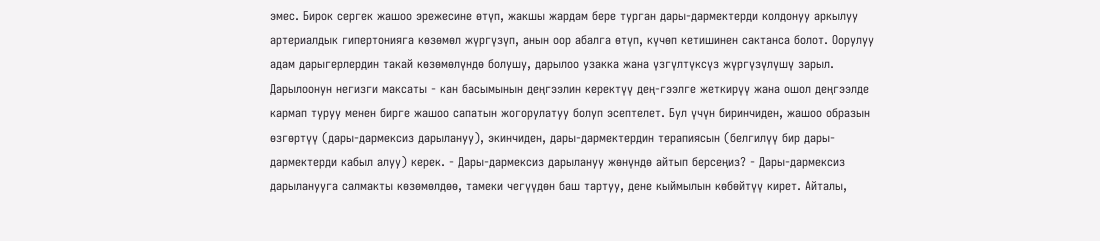эмес. Бирок сергек жашоо эрежесине өтүп, жакшы жардам бере турган дары-дармектерди колдонуу аркылуу артериалдык гипертонияга көзөмөл жүргүзүп, анын оор абалга өтүп, күчөп кетишинен сактанса болот. Оорулуу адам дарыгерлердин такай көзөмөлүндө болушу, дарылоо узакка жана үзгүлтүксүз жүргүзүлүшү зарыл. Дарылоонун негизги максаты - кан басымынын деңгээлин керектүү дең-гээлге жеткирүү жана ошол деңгээлде кармап туруу менен бирге жашоо сапатын жогорулатуу болуп эсептелет. Бул үчүн биринчиден, жашоо образын өзгөртүү (дары-дармексиз дарылануу), экинчиден, дары-дармектердин терапиясын (белгилүү бир дары-дармектерди кабыл алуу) керек. - Дары-дармексиз дарылануу жөнүндө айтып берсеңиз? - Дары-дармексиз дарыланууга салмакты көзөмөлдөө, тамеки чегүүдөн баш тартуу, дене кыймылын көбөйтүү кирет. Айталы,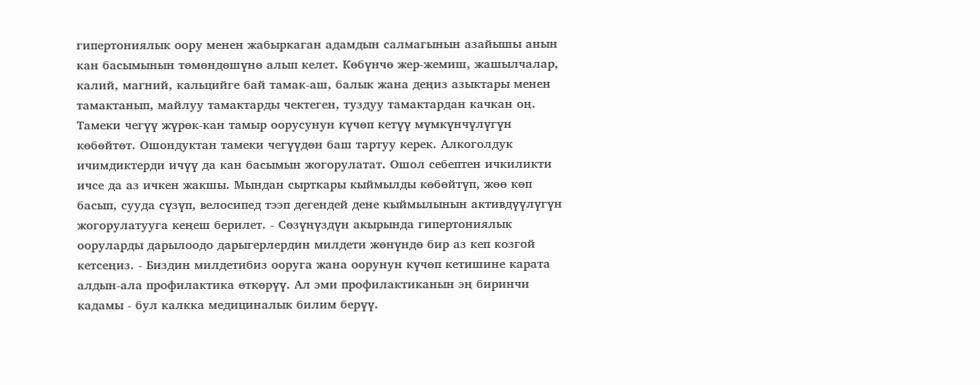гипертониялык оору менен жабыркаган адамдын салмагынын азайышы анын кан басымынын төмөндөшүнө алып келет. Көбүнчө жер-жемиш, жашылчалар, калий, магний, кальцийге бай тамак-аш, балык жана деңиз азыктары менен тамактанып, майлуу тамактарды чектеген, туздуу тамактардан качкан оң. Тамеки чегүү жүрөк-кан тамыр оорусунун күчөп кетүү мүмкүнчүлүгүн көбөйтөт. Ошондуктан тамеки чегүүдөн баш тартуу керек. Алкоголдук ичимдиктерди ичүү да кан басымын жогорулатат. Ошол себептен ичкиликти ичсе да аз ичкен жакшы. Мындан сырткары кыймылды көбөйтүп, жөө көп басып, сууда сүзүп, велосипед тээп дегендей дене кыймылынын активдүүлүгүн жогорулатууга кеңеш берилет. - Сөзүңүздүн акырында гипертониялык ооруларды дарылоодо дарыгерлердин милдети жөнүндө бир аз кеп козгой кетсеңиз. - Биздин милдетибиз ооруга жана оорунун күчөп кетишине карата алдын-ала профилактика өткөрүү. Ал эми профилактиканын эң биринчи кадамы - бул калкка медициналык билим берүү.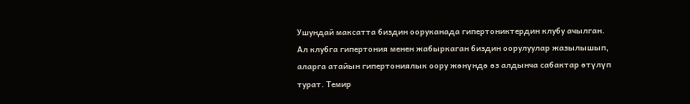Ушундай максатта биздин ооруканада гипертониктердин клубу ачылган. Ал клубга гипертония менен жабыркаган биздин оорулуулар жазылышып, аларга атайын гипертониялык оору жөнүндө өз алдынча сабактар өтүлүп турат. Темир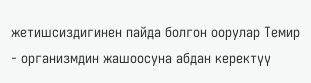жетишсиздигинен пайда болгон оорулар Темир - организмдин жашоосуна абдан керектүү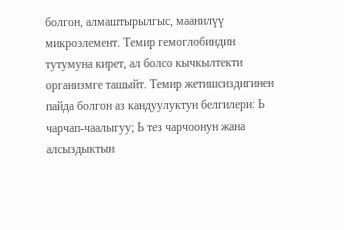болгон, алмаштырылгыс, маанилүү микроэлемент. Темир гемоглобиндин тутумуна кирет, ал болсо кычкылтекти организмге ташыйт. Темир жетишсиздигинен пайда болгон аз кандуулуктун белгилери: Ь чарчап-чаалыгуу; Ь тез чарчоонун жана алсыздыктын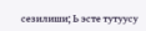сезилиши; Ь эсте тутуусу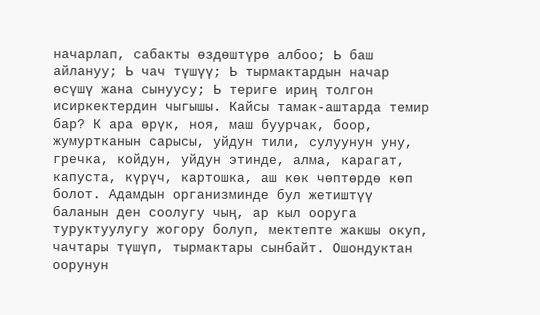начарлап, сабакты өздөштүрө албоо; Ь баш айлануу; Ь чач түшүү; Ь тырмактардын начар өсүшү жана сынуусу; Ь териге ириң толгон исиркектердин чыгышы. Кайсы тамак-аштарда темир бар? К ара өрүк, ноя, маш буурчак, боор, жумуртканын сарысы, уйдун тили, сулуунун уну, гречка, койдун, уйдун этинде, алма, карагат, капуста, күрүч, картошка, аш көк чөптөрдө көп болот. Адамдын организминде бул жетиштүү баланын ден соолугу чың, ар кыл ооруга туруктуулугу жогору болуп, мектепте жакшы окуп, чачтары түшүп, тырмактары сынбайт. Ошондуктан оорунун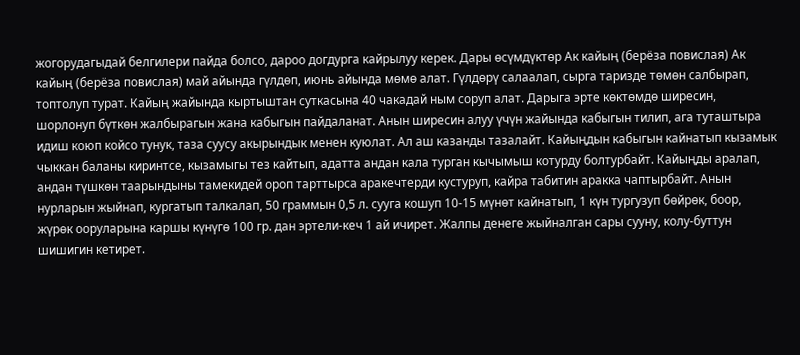жогорудагыдай белгилери пайда болсо, дароо догдурга кайрылуу керек. Дары өсүмдүктөр Ак кайың (берёза повислая) Ак кайың (берёза повислая) май айында гүлдөп, июнь айында мөмө алат. Гүлдөрү салаалап, сырга таризде төмөн салбырап, топтолуп турат. Кайың жайында кыртыштан суткасына 40 чакадай ным соруп алат. Дарыга эрте көктөмдө ширесин, шорлонуп бүткөн жалбырагын жана кабыгын пайдаланат. Анын ширесин алуу үчүн жайында кабыгын тилип, ага туташтыра идиш коюп койсо тунук, таза суусу акырындык менен куюлат. Ал аш казанды тазалайт. Кайыңдын кабыгын кайнатып кызамык чыккан баланы киринтсе, кызамыгы тез кайтып, адатта андан кала турган кычымыш котурду болтурбайт. Кайыңды аралап, андан түшкөн таарындыны тамекидей ороп тарттырса аракечтерди кустуруп, кайра табитин аракка чаптырбайт. Анын нурларын жыйнап, кургатып талкалап, 50 граммын 0,5 л. сууга кошуп 10-15 мүнөт кайнатып, 1 күн тургузуп бөйрөк, боор, жүрөк ооруларына каршы күнүгө 100 гр. дан эртели-кеч 1 ай ичирет. Жалпы денеге жыйналган сары сууну, колу-буттун шишигин кетирет.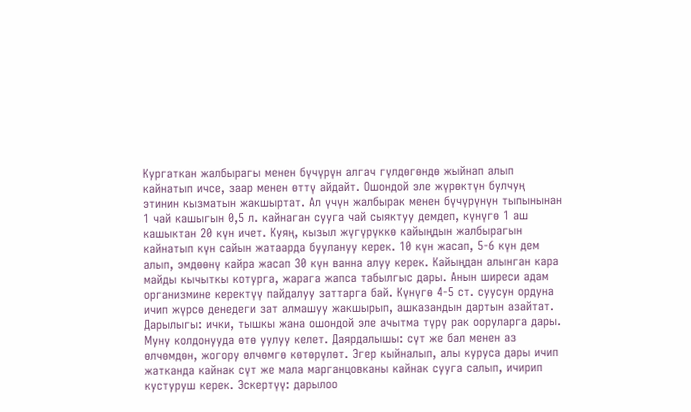Кургаткан жалбырагы менен бүчүрүн алгач гүлдөгөндө жыйнап алып кайнатып ичсе, заар менен өттү айдайт. Ошондой эле жүрөктүн булчуң этинин кызматын жакшыртат. Ал үчүн жалбырак менен бүчүрүнүн тыпынынан 1 чай кашыгын 0,5 л. кайнаган сууга чай сыяктуу демдеп, күнүгө 1 аш кашыктан 20 күн ичет. Куяң, кызыл жүгүрүккө кайыңдын жалбырагын кайнатып күн сайын жатаарда буулануу керек. 10 күн жасап, 5-6 күн дем алып, эмдөөнү кайра жасап 30 күн ванна алуу керек. Кайыңдан алынган кара майды кычыткы котурга, жарага жапса табылгыс дары. Анын ширеси адам организмине керектүү пайдалуу заттарга бай. Күнүгө 4-5 ст. суусун ордуна ичип жүрсө денедеги зат алмашуу жакшырып, ашказандын дартын азайтат. Дарылыгы: ички, тышкы жана ошондой эле ачытма түрү рак ооруларга дары. Муну колдонууда өтө уулуу келет. Даярдалышы: сүт же бал менен аз өлчөмдөн, жогору өлчөмгө көтөрүлөт. Эгер кыйналып, алы куруса дары ичип жатканда кайнак сүт же мала марганцовканы кайнак сууга салып, ичирип кустуруш керек. Эскертүү: дарылоо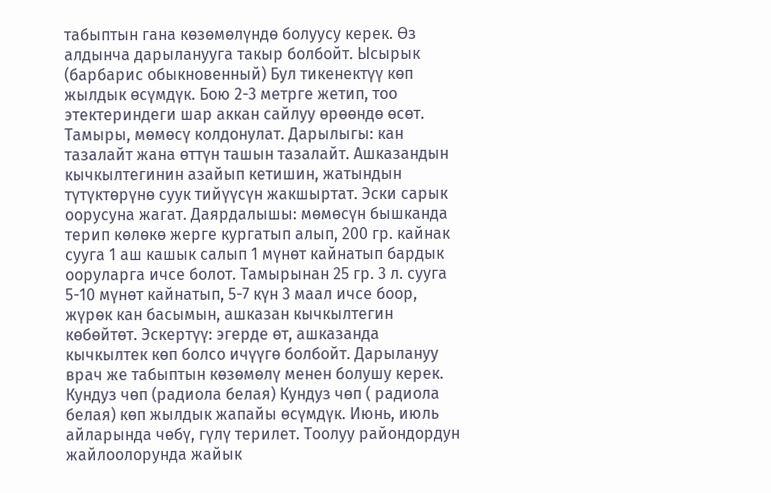табыптын гана көзөмөлүндө болуусу керек. Өз алдынча дарыланууга такыр болбойт. Ысырык (барбарис обыкновенный) Бул тикенектүү көп жылдык өсүмдүк. Бою 2-3 метрге жетип, тоо этектериндеги шар аккан сайлуу өрөөндө өсөт. Тамыры, мөмөсү колдонулат. Дарылыгы: кан тазалайт жана өттүн ташын тазалайт. Ашказандын кычкылтегинин азайып кетишин, жатындын түтүктөрүнө суук тийүүсүн жакшыртат. Эски сарык оорусуна жагат. Даярдалышы: мөмөсүн бышканда терип көлөкө жерге кургатып алып, 200 гр. кайнак сууга 1 аш кашык салып 1 мүнөт кайнатып бардык ооруларга ичсе болот. Тамырынан 25 гр. 3 л. сууга 5-10 мүнөт кайнатып, 5-7 күн 3 маал ичсе боор, жүрөк кан басымын, ашказан кычкылтегин көбөйтөт. Эскертүү: эгерде өт, ашказанда кычкылтек көп болсо ичүүгө болбойт. Дарылануу врач же табыптын көзөмөлү менен болушу керек. Кундуз чөп (радиола белая) Кундуз чөп ( радиола белая) көп жылдык жапайы өсүмдүк. Июнь, июль айларында чөбү, гүлү терилет. Тоолуу райондордун жайлоолорунда жайык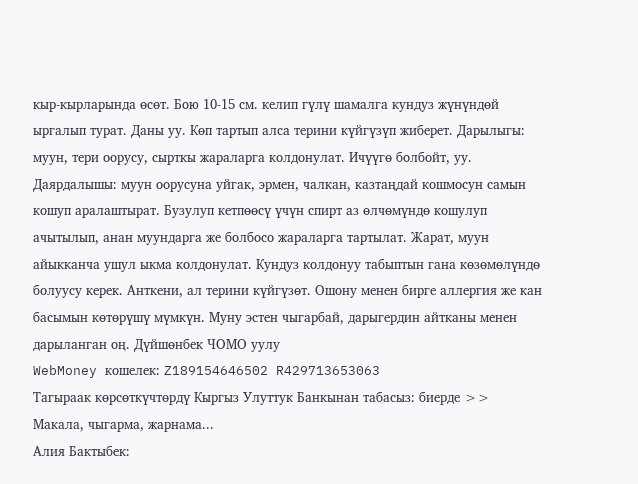кыр-кырларында өсөт. Бою 10-15 см. келип гүлү шамалга кундуз жүнүндөй ыргалып турат. Даны уу. Көп тартып алса терини күйгүзүп жиберет. Дарылыгы: муун, тери оорусу, сырткы жараларга колдонулат. Ичүүгө болбойт, уу. Даярдалышы: муун оорусуна уйгак, эрмен, чалкан, казтаңдай кошмосун самын кошуп аралаштырат. Бузулуп кетпөөсү үчүн спирт аз өлчөмүндө кошулуп ачытылып, анан муундарга же болбосо жараларга тартылат. Жарат, муун айыкканча ушул ыкма колдонулат. Кундуз колдонуу табыптын гана көзөмөлүндө болуусу керек. Анткени, ал терини күйгүзөт. Ошону менен бирге аллергия же кан басымын көтөрүшү мүмкүн. Муну эстен чыгарбай, дарыгердин айтканы менен дарыланган оң. Дүйшөнбек ЧОМО уулу
WebMoney кошелек: Z189154646502 R429713653063
Тагыраак көрсөткүчтөрдү Кыргыз Улуттук Банкынан табасыз: биерде >> Макала, чыгарма, жарнама...
Алия Бактыбек: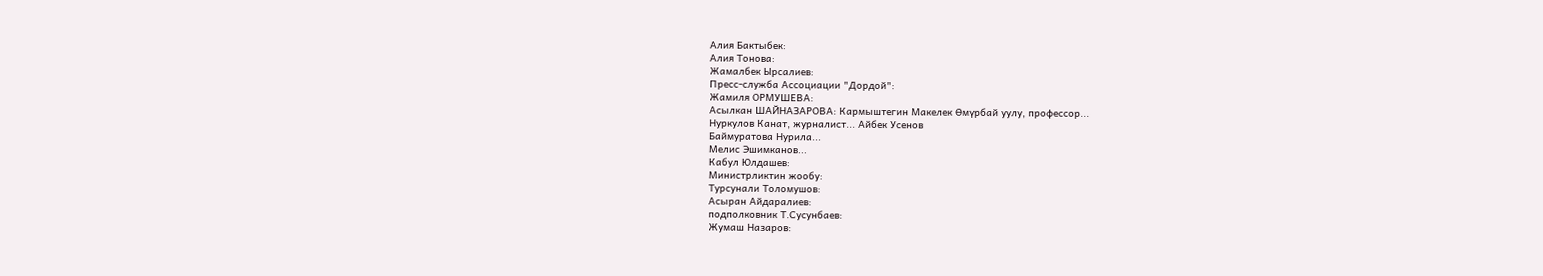Алия Бактыбек:
Алия Тонова:
Жамалбек Ырсалиев:
Пресс-служба Ассоциации "Дордой":
Жамиля ОРМУШЕВА:
Асылкан ШАЙНАЗАРОВА: Кармыштегин Макелек Өмүрбай уулу, профессор...
Нуркулов Канат, журналист... Айбек Усенов
Баймуратова Нурила...
Мелис Эшимканов...
Кабул Юлдашев:
Министрликтин жообу:
Турсунали Толомушов:
Асыран Айдаралиев:
подполковник Т.Сусунбаев:
Жумаш Назаров: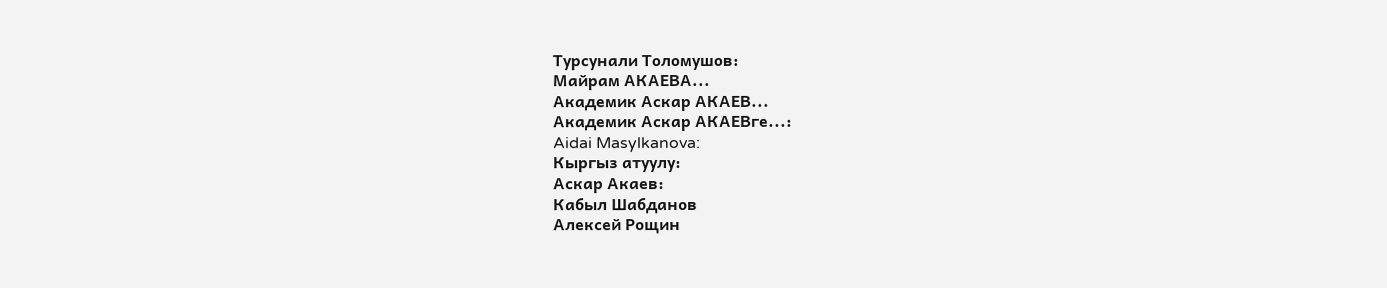Турсунали Толомушов:
Майрам АКАЕВА...
Академик Аскар АКАЕВ...
Академик Аскар АКАЕВге...:
Aidai Masylkanova:
Кыргыз атуулу:
Аскар Акаев:
Кабыл Шабданов
Алексей Рощин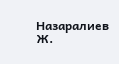Назаралиев Ж.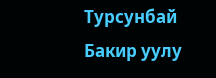Турсунбай Бакир уулу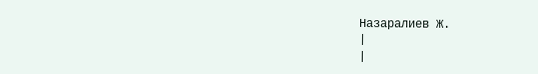Назаралиев Ж.
|
|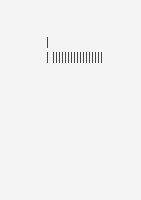|
| |||||||||||||||||